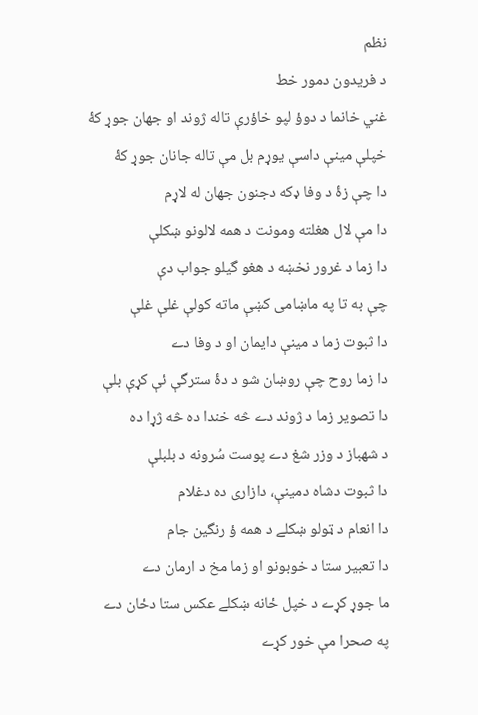نظم
د فريدون دمور خط
غني خانما د دوؤ لپو خاؤرې تاله ژوند او جهان جوړ کۀ
خپلې مينې داسې يوړم بل مې تاله جانان جوړ کۀ
دا چې زۀ د وفا ډکه دجنون جهان له لاړم
دا مې لال هغلته ومونت د همه لالونو ښکلې
دا زما د غرور نخښه د هغو گيلو جواب دې
چې به تا په ماښامی کښې ماته کولې غلې غلې
دا ثبوت زما د مينې دايمان او د وفا دے
دا زما روح چې روښان شو د دۀ سترگې ئې کړې بلې
دا تصوير زما د ژوند دے څه خندا ده څه ژړا ده
د شهباز د وزر شغ دے پوست سُرونه د بلبلې
دا ثبوت دشاه دمينې، دازاری ده دغلام
دا انعام د ټولو ښکلے د همه ؤ رنگين جام
دا تعبير ستا د خوبونو او زما مخ د ارمان دے
ما جوړ کړے د خپل ځانه ښکلے عکس ستا دځان دے
په صحرا مې خور کړے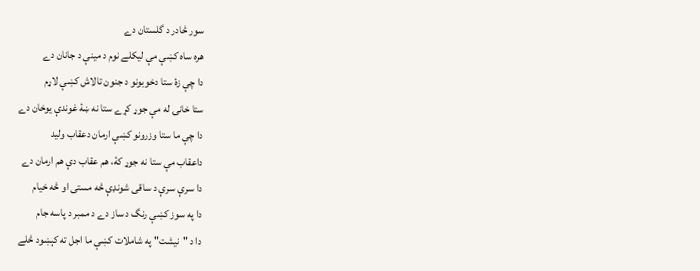سور څادر د گلستان دے
هره ساه کښې مې ليکلے نوم د مينې د جانان دے
دا چې زۀ ستا دخوبونو د جنون تالاش کښې لاړم
ستا خانۍ له مې جوړ کړے ستا نه ښۀ غوندې يوخان دے
دا چې ما ستا وزرونو کښې ارمان دعقاب وليد
داعقاب مې ستا نه جوړ کۀ، هم عقاب دې هم ارمان دے
دا سرې سرې د ساقی شونډې څه مستی او څه خيام
دا په سوز کښې رنگ د ساز دے د ممبر د پاسه جام
دا د "نيشت" په شاملات کښې ما اجل ته کېښود څلے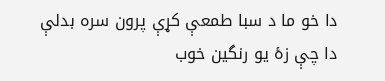دا خو ما د سبا طمعې کړې پرون سره بدلې
دا چې زۀ يو رنگين خوب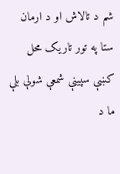شم د تالاش او د ارمان
ستا په تور تاريک محل کښې سپينې شمعې شولې بلې
ما د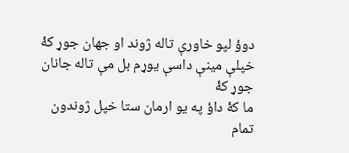دوؤ لپو خاورې تاله ژوند او جهان جوړ کۀ
خپلې مينې داسې يوړم بل مې تاله جانان جوړ کۀ
ما کۀ داؤ په يو ارمان ستا خپل ژوندون تمام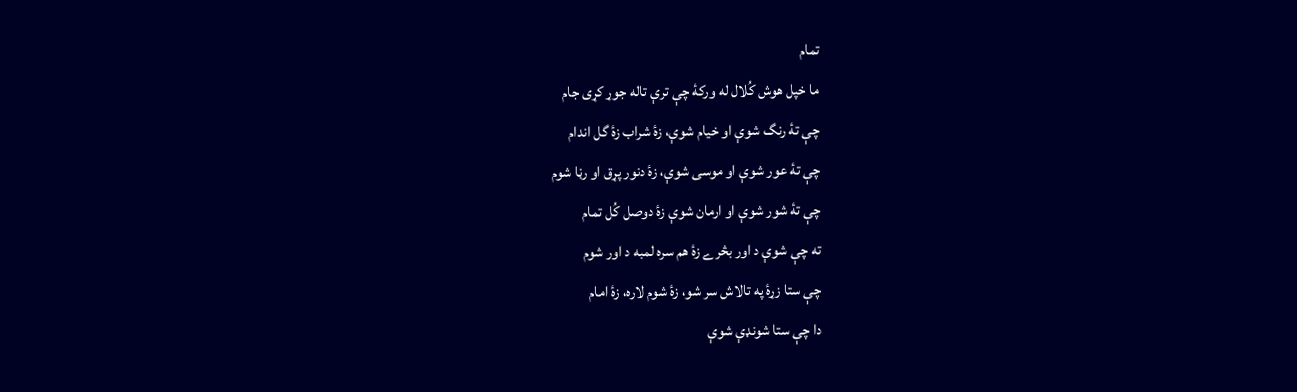تمام
ما خپل هوش کُلال له ورکۀ چې ترې تاله جوړ کړی جام
چې تۀ رنگ شوې او خيام شوې، زۀ شراب زۀ گل اندام
چې تۀ عور شوې او موسی شوې، زۀ دنور پړق او رڼا شوم
چې تۀ شور شوې او ارمان شوې زۀ دوصل کُل تمام
ته چې شوې د اور بڅرے زۀ هم سره لمبه د اور شوم
چې ستا زړۀ په تالاش سر شو، زۀ شوم لاره، زۀ امام
دا چې ستا شونډې شوې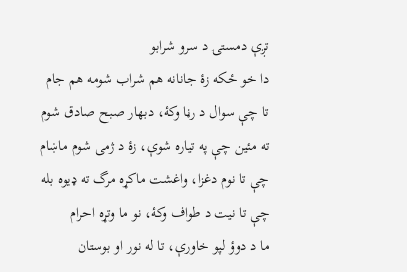تږې دمستۍ د سرو شرابو
دا خو ځکه زۀ جانانه هم شراب شومه هم جام
تا چې سوال د رڼا وکۀ، دبهار صبح صادق شوم
ته مئين چې په تياره شوې، زۀ د ژمی شوم ماښام
چې تا نوم دغزا، واغشت ماکړه مرگ ته ډيوه بله
چې تا نيت د طواف وکۀ، نو ما وتړه احرام
ما د دوؤ لپو خاورې، تا له نور او بوستان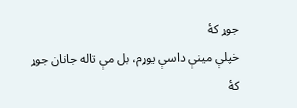جوړ کۀ
خپلې مينې داسې يوړم، بل مې تاله جانان جوړ کۀ